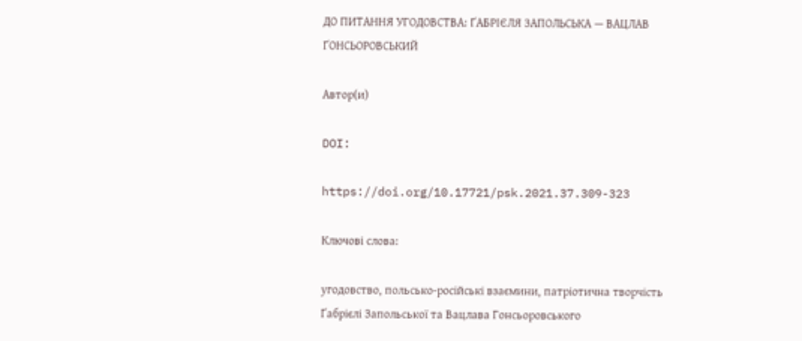ДО ПИТАННЯ УГОДОВСТВА: ҐАБРІЄЛЯ ЗАПОЛЬСЬКА — ВАЦЛАВ ҐОНСЬОРОВСЬКИЙ

Автор(и)

DOI:

https://doi.org/10.17721/psk.2021.37.309-323

Ключові слова:

угодовство, польсько-російські взаємини, патріотична творчість Ґабрієлі Запольської та Вацлава Гонсьоровського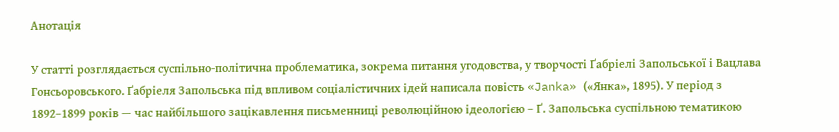Анотація

У статті розглядається суспільно-політична проблематика, зокрема питання угодовства, у творчості Ґабріелі Запольської і Вацлава Гонсьоровського. Ґабріеля Запольська під впливом соціалістичних ідей написала повість «Janka» («Янка», 1895). У період з 1892–1899 років — час найбільшого зацікавлення письменниці революційною ідеологією – Ґ. Запольська суспільною тематикою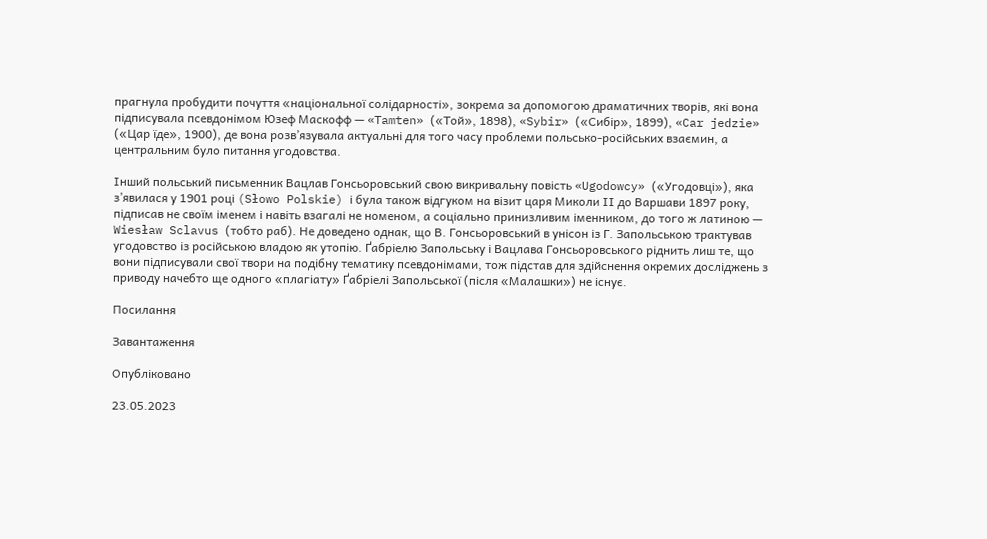прагнула пробудити почуття «національної солідарності», зокрема за допомогою драматичних творів, які вона підписувала псевдонімом Юзеф Маскофф — «Tamten» («Той», 1898), «Sybir» («Сибір», 1899), «Car jedzie» («Цар їде», 1900), де вона розв’язувала актуальні для того часу проблеми польсько-російських взаємин, а центральним було питання угодовства.

Інший польський письменник Вацлав Гонсьоровський свою викривальну повість «Ugodowcy» («Угодовці»), яка з’явилася у 1901 році (Słowo Polskie) і була також відгуком на візит царя Миколи ІІ до Варшави 1897 року, підписав не своїм іменем і навіть взагалі не номеном, а соціально принизливим іменником, до того ж латиною — Wiesław Sclavus (тобто раб). Не доведено однак, що В. Гонсьоровський в унісон із Г. Запольською трактував угодовство із російською владою як утопію. Ґабріелю Запольську і Вацлава Гонсьоровського ріднить лиш те, що вони підписували свої твори на подібну тематику псевдонімами, тож підстав для здійснення окремих досліджень з приводу начебто ще одного «плагіату» Ґабріелі Запольської (після «Малашки») не існує.

Посилання

Завантаження

Опубліковано

23.05.2023